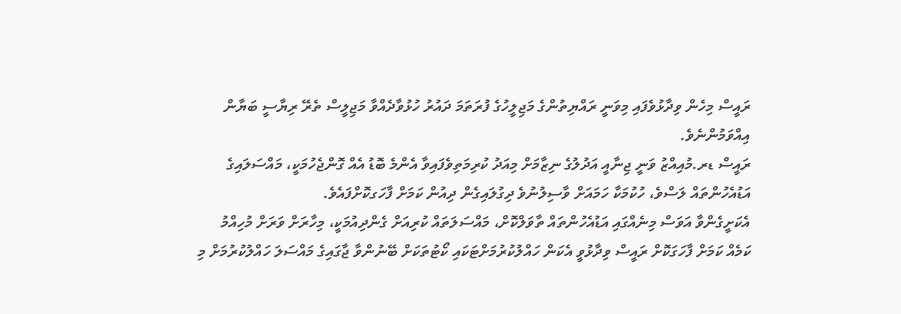ރައީސް މިހެން ވިދާޅުވެފައި މިވަނީ ރައްޔިތުންގެ މަޖިލީހުގެ ފުރަތަމަ ދައުރު ހުޅުވާދެއްވާ މަޖިލީސް ތެރޭ ރިޔާސީ ބަޔާން އިއްވަމުންނެވެ.
ރައީސް ޑރ.މުއިއްޒު ވަނީ ޖިނާއީ އަދުލުގެ ނިޒާމަށް މިއަދު ކުރިމަތިވެފައިވާ އެންމެ ބޮޑު އެއް ގޮންޖެހުމަކީ، މައްސަލައިގެ އަޑުއެހުންތައް ލަސްވެ، ހުކުމަކާ ހަމައަށް ވާސިލުނުވެ ދިގުލައިގެން ދިއުން ކަމަށް ފާހަގކޮށްފައެވެ.
އެކަށީގެންވާ އަވަސް މިނެއްގައި އަޑުއެހުންތައް ތާވަލްކޮށް، މައްސަލަތައް ކުރިއަށް ގެންދިއުމަކީ، މިހާރަށް ވަރަށް މުހިއްމު ކަމެއް ކަމަށް ފާހަގަކޮށް ރައީސް ވިދާޅުވީ އެކަން ހައްލުކުރުމަށްޓަކައި ކޯޓުތަކަށް ބޭނުންވާ ޖާގައިގެ މައްސަލަ ހައްލުކުރުމަށް މި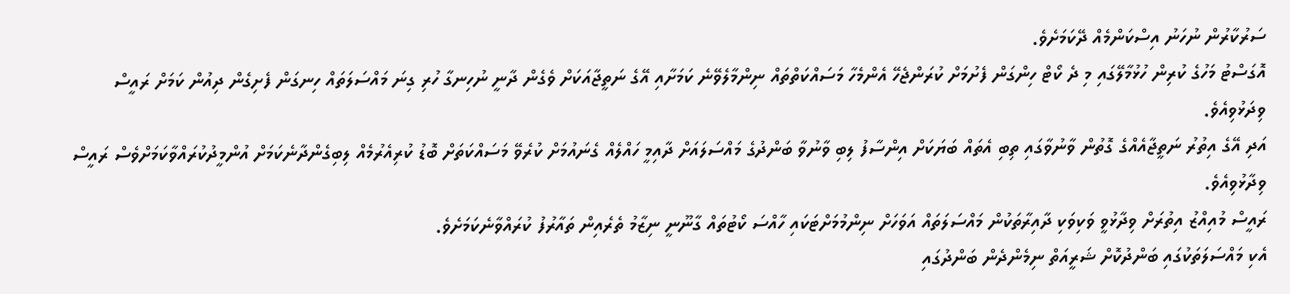ސަރުކާރުން ނުހަނު އިސްކަންމެއް ދޭކަމަށެވެ.
އޮގަސްޓު މަހުގެ ކުރިން ހުޅުމާލޭގައި މި ދެ ކޯޓް ހިންގަން ފެށުމަށް ކުރަންޖެހޭ އެންމެހާ މަސައްކަތްތައް ނިންމާލެވޭނެ ކަމަށާއި އޭގެ ނަތީޖާއަކަށް ވެގެން ދާނީ ނުހިނގާ ހުރި ގިނަ މައްސަލަތައް ހިނގަން ފެށިގެން ދިއުން ކަމަށް ރައީސް ވިދަޅުވިއެވެ.
އަދި އޭގެ އިތުރު ނަތީޖާއެއްގެ ގޮތުން ވާނުވާގައި ތިބި އެތައް ބަޔަކަށް އިންސާފު ލިބި ވާނުވާ ބަންދުގެ މައްސަލައަށް ދާއިމީ ހައްލެއް ގެނައުމަށް ކުރެވޭ މަސައްކަތަށް ބޮޑު ކުރިއެރުމެއް ލިބިގެންދާނެކަމަށް އުންމީދުކުރައްވާކަމަށްވެސް ރައީސް ވިދާޅުވިއެވެ.
ރައީސް މުއިއްޒު އިތުރަށް ވިދާޅުވީ ވަކިވަކި ދާއިރާތަކުން މައްސަލަތައް އަވަހަށް ނިންމުމަށްޓަކައި ހާއްސަ ކޯޓުތައް ގާނޫނީ ނިޒާމު ތެރެއިން ތައާރުފު ކުރައްވާނެކަމަށެވެ.
އެކި މައްސަލަތަކުގައި ބަންދުކޮށް ޝަރީއަތް ނިމެންދެން ބަންދުގައި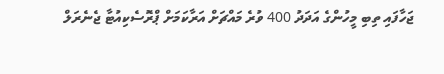ޖަހާފައި ތިބި މީހުންގެ އަދަދު 400 ވުރެ މައްޗަށް އަރާކަމަށް ޕްރޮސެކިއުޓާ ޖެނެރަލް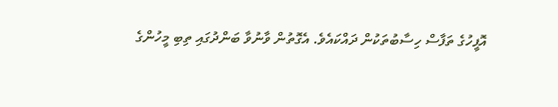އޮފީހުގެ ތަފާސް ހިސާބުތަކުން ދައްކައެވެ. އެގޮތުން ވާނުވާ ބަންދުގައި ތިބި މީހުންގެ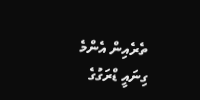ތެރެއިން އެންމެ ގިނައީ ޑްރަގުގެ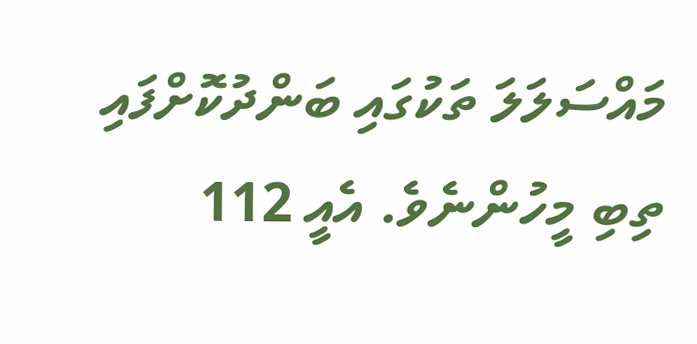މައްސަލަލަ ތަކުގައި ބަންދުކޮށްފައި ތިބި މީހުންނެވެ. އެއީ 112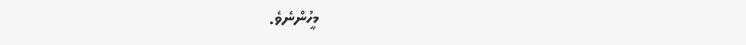މީހުންނެވެ.